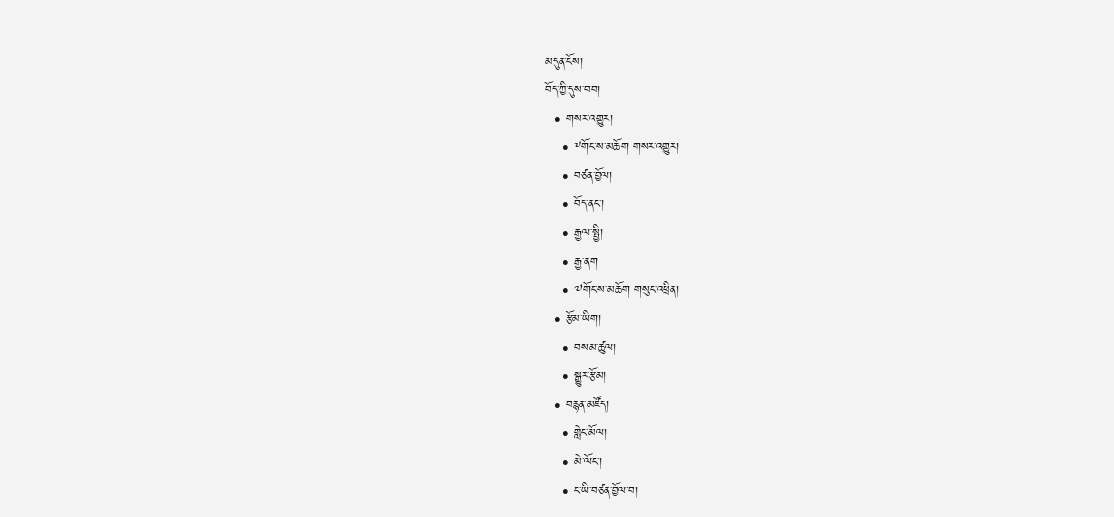མདུན་ངོས།
བོད་ཀྱི་དུས་བབ།
  • གསར་འགྱུར།
    • ༸གོང་ས་མཆོག གསར་འགྱུར།
    • བཙན་བྱོལ།
    • བོད་ནང་།
    • རྒྱལ་སྤྱི།
    • རྒྱ་ནག
    • ༧གོང་ས་མཆོག གསུང་འཕྲིན།
  • རྩོམ་ཡིག།
    • བསམ་ཚུལ།
    • སྒྱུར་རྩོམ།
  • བརྙན་མཛོད།
    • གླེང་མོལ།
    • མེ་ལོང་།
    • ང་ཡི་བཙན་བྱོལ་བ།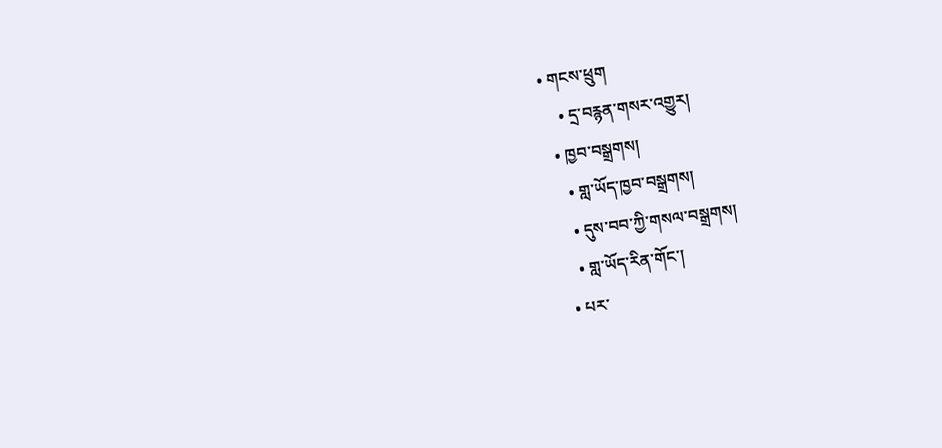• གངས་ཕྲུག
    • དྲ་བརྙན་གསར་འགྱུར།
  • ཁྱབ་བསྒྲགས།
    • གླ་ཡོད་ཁྱབ་བསྒྲགས།
    • དུས་བབ་ཀྱི་གསལ་བསྒྲགས།
    • གླ་ཡོད་རིན་གོང་།
  • པར་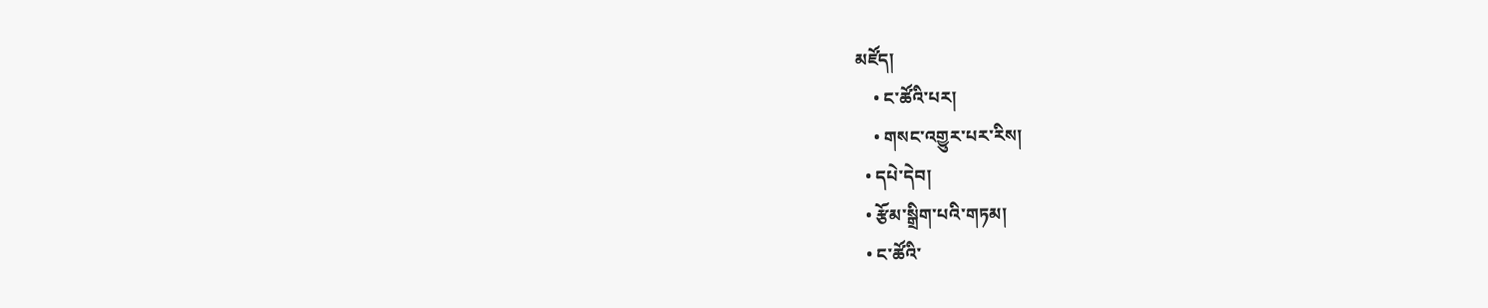མཛོད།
    • ང་ཚོའི་པར།
    • གསང་འགྱུར་པར་རིས།
  • དཔེ་དེབ།
  • རྩོམ་སྒྲིག་པའི་གཏམ།
  • ང་ཚོའི་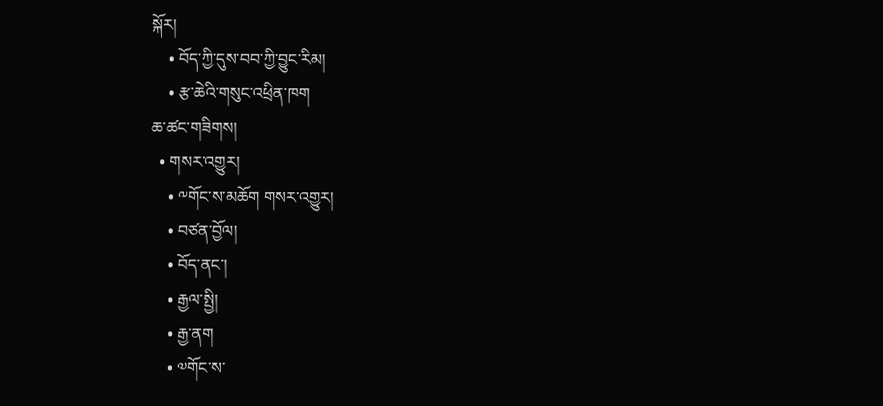སྐོར།
    • བོད་ཀྱི་དུས་བབ་ཀྱི་བྱུང་རིམ།
    • རྩ་ཆེའི་གསུང་འཕྲིན་ཁག
ཆ་ཚང་གཟིགས།
  • གསར་འགྱུར།
    • ༸གོང་ས་མཆོག གསར་འགྱུར།
    • བཙན་བྱོལ།
    • བོད་ནང་།
    • རྒྱལ་སྤྱི།
    • རྒྱ་ནག
    • ༧གོང་ས་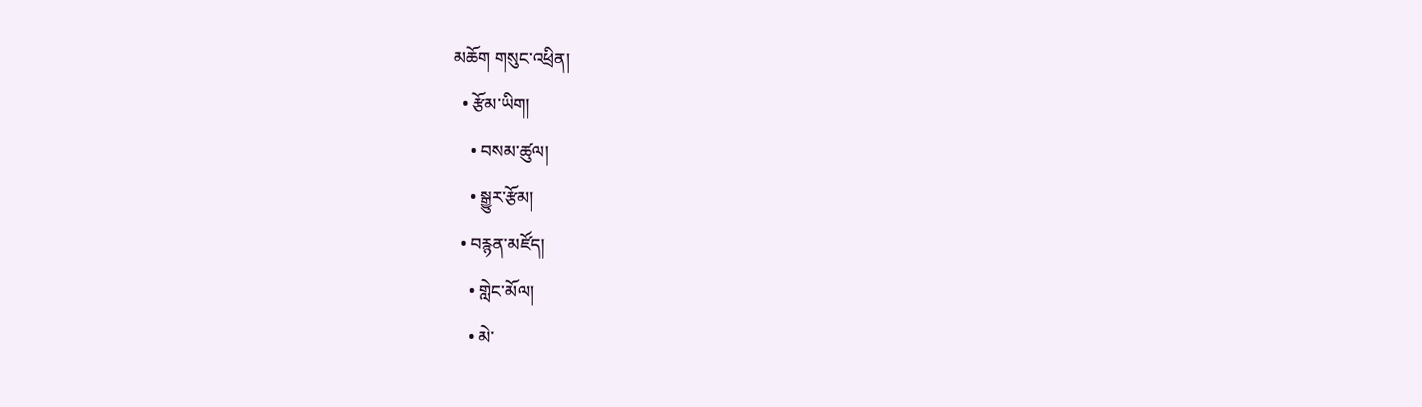མཆོག གསུང་འཕྲིན།
  • རྩོམ་ཡིག།
    • བསམ་ཚུལ།
    • སྒྱུར་རྩོམ།
  • བརྙན་མཛོད།
    • གླེང་མོལ།
    • མེ་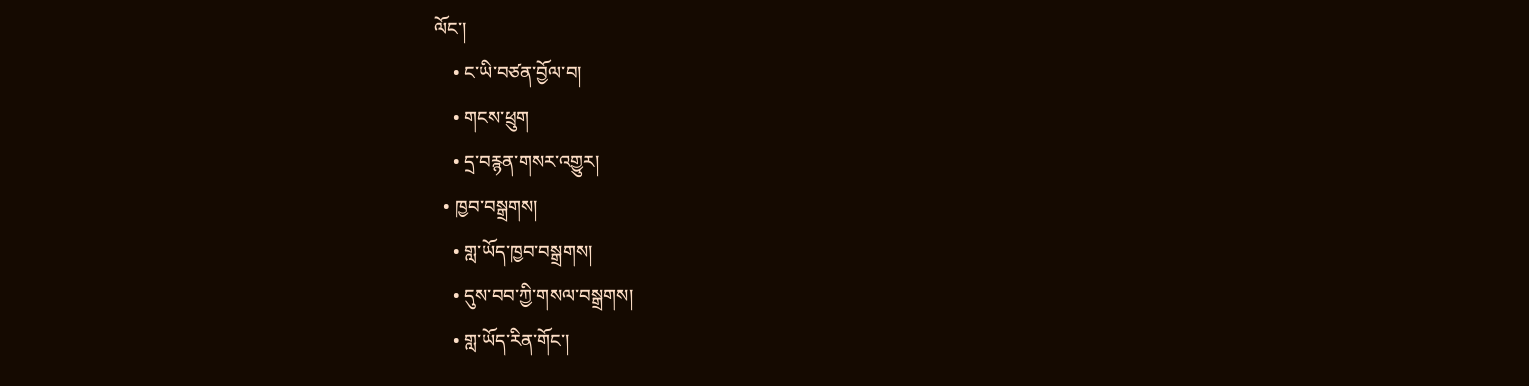ལོང་།
    • ང་ཡི་བཙན་བྱོལ་བ།
    • གངས་ཕྲུག
    • དྲ་བརྙན་གསར་འགྱུར།
  • ཁྱབ་བསྒྲགས།
    • གླ་ཡོད་ཁྱབ་བསྒྲགས།
    • དུས་བབ་ཀྱི་གསལ་བསྒྲགས།
    • གླ་ཡོད་རིན་གོང་།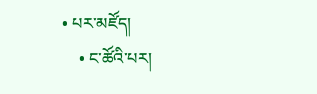• པར་མཛོད།
    • ང་ཚོའི་པར།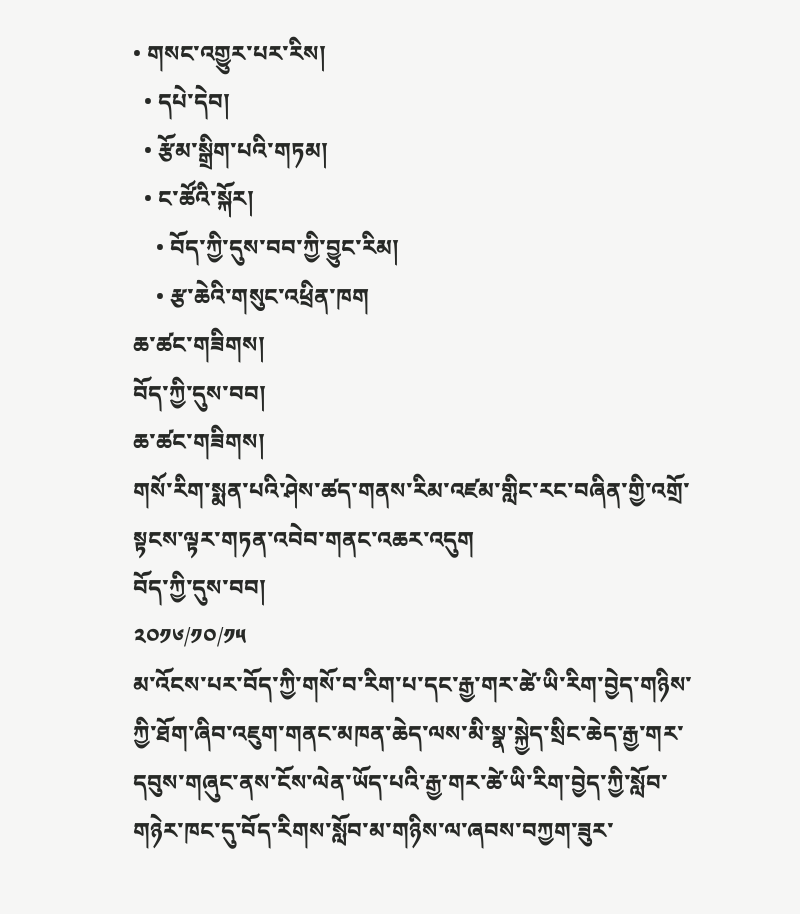• གསང་འགྱུར་པར་རིས།
  • དཔེ་དེབ།
  • རྩོམ་སྒྲིག་པའི་གཏམ།
  • ང་ཚོའི་སྐོར།
    • བོད་ཀྱི་དུས་བབ་ཀྱི་བྱུང་རིམ།
    • རྩ་ཆེའི་གསུང་འཕྲིན་ཁག
ཆ་ཚང་གཟིགས།
བོད་ཀྱི་དུས་བབ།
ཆ་ཚང་གཟིགས།
གསོ་རིག་སྨན་པའི་ཤེས་ཚད་གནས་རིམ་འཛམ་གླིང་རང་བཞིན་གྱི་འགྲོ་སྟངས་ལྟར་གཏན་འབེབ་གནང་འཆར་འདུག
བོད་ཀྱི་དུས་བབ།
༢༠༡༦/༡༠/༡༥
མ་འོངས་པར་བོད་ཀྱི་གསོ་བ་རིག་པ་དང་རྒྱ་གར་ཚེ་ཡི་རིག་བྱེད་གཉིས་ཀྱི་ཐོག་ཞིབ་འཇུག་གནང་མཁན་ཆེད་ལས་མི་སྣ་སྐྱེད་སྲིང་ཆེད་རྒྱ་གར་དབུས་གཞུང་ནས་ངོས་ལེན་ཡོད་པའི་རྒྱ་གར་ཚེ་ཡི་རིག་བྱེད་ཀྱི་སློབ་གཉེར་ཁང་དུ་བོད་རིགས་སློབ་མ་གཉིས་ལ་ཞབས་བཀྱག་ཟུར་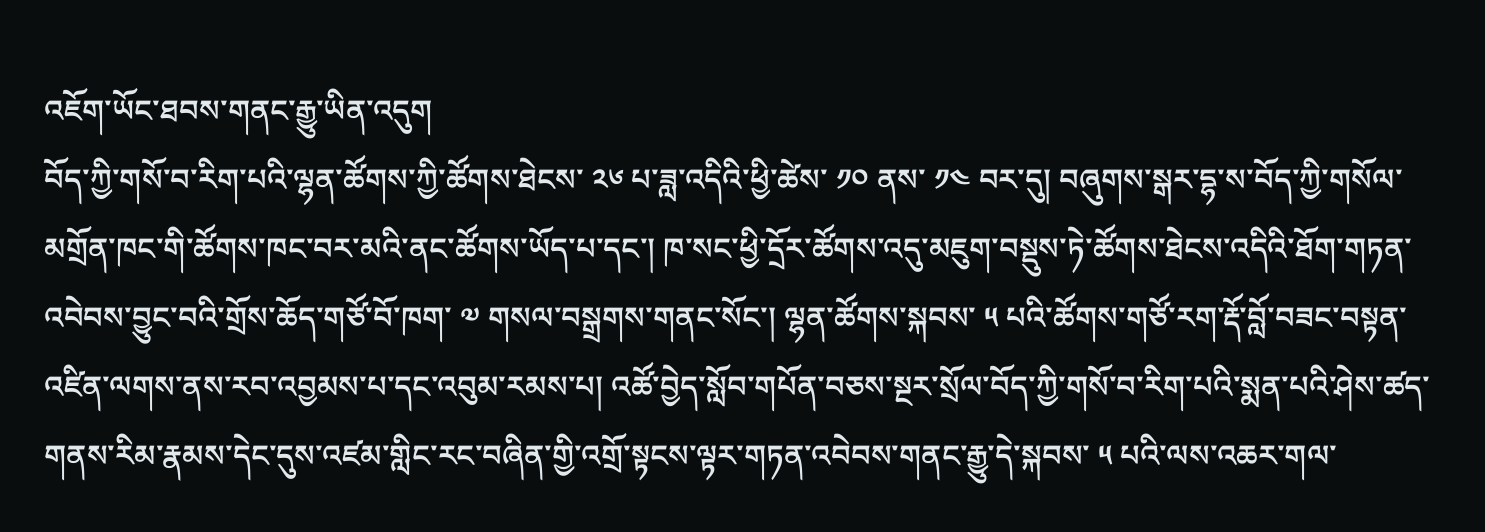འཇོག་ཡོང་ཐབས་གནང་རྒྱུ་ཡིན་འདུག
བོད་ཀྱི་གསོ་བ་རིག་པའི་ལྷན་ཚོགས་ཀྱི་ཚོགས་ཐེངས་ ༢༦ པ་ཟླ་འདིའི་ཕྱི་ཚེས་ ༡༠ ནས་ ༡༤ བར་དུ། བཞུགས་སྒར་དྷ་ས་བོད་ཀྱི་གསོལ་མགྲོན་ཁང་གི་ཚོགས་ཁང་བར་མའི་ནང་ཚོགས་ཡོད་པ་དང་། ཁ་སང་ཕྱི་དྲོར་ཚོགས་འདུ་མཇུག་བསྡུས་ཏེ་ཚོགས་ཐེངས་འདིའི་ཐོག་གཏན་འབེབས་བྱུང་བའི་གྲོས་ཆོད་གཙོ་བོ་ཁག་ ༧ གསལ་བསྒྲགས་གནང་སོང་། ལྷན་ཚོགས་སྐབས་ ༥ པའི་ཚོགས་གཙོ་རག་རྡོ་བློ་བཟང་བསྟན་འཛིན་ལགས་ནས་རབ་འབྱམས་པ་དང་འབུམ་རམས་པ། འཚོ་བྱེད་སློབ་གཔོན་བཅས་སྔར་སྲོལ་བོད་ཀྱི་གསོ་བ་རིག་པའི་སྨན་པའི་ཤེས་ཚད་གནས་རིམ་རྣམས་དེང་དུས་འཛམ་གླིང་རང་བཞིན་གྱི་འགྲོ་སྟངས་ལྟར་གཏན་འབེབས་གནང་རྒྱུ་དེ་སྐབས་ ༥ པའི་ལས་འཆར་གལ་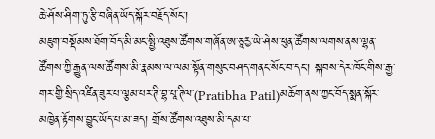ཆེ་ཤོས་ཤིག་ཏུ་རྩི་བཞིན་ཡོད་སྐོར་བརྗོད་སོང་།
མཇུག་བསྡོམས་ཐོག་བོད་མི་མང་སྤྱི་འཐུས་ཚོགས་གཞོན་ཨ་ཅཱརྱ་ཡེ་ཤེས་ཕུན་ཚོགས་ལགས་ནས་ལྷན་ཚོགས་ཀྱི་རྒྱུན་ལས་ཚོགས་མི་རྣམས་ལ་ལམ་སྟོན་གསུང་བཤད་གནང་སོང་བ་དང་། སྐབས་དེར་ཁོང་གིས་རྒྱ་གར་གྱི་སྲིད་འཛིན་ཟུར་པ་ལྕམ་པར་ཊི་བྷ་པཱ་ཊིལ་(Pratibha Patil)མཆོག་ནས་ཀྱང་བོད་སྨན་སྐོར་མཁྱེན་རྟོགས་བྱུང་ཡོད་པ་མ་ཟད། གྲོས་ཚོགས་འཐུས་མི་དམ་པ་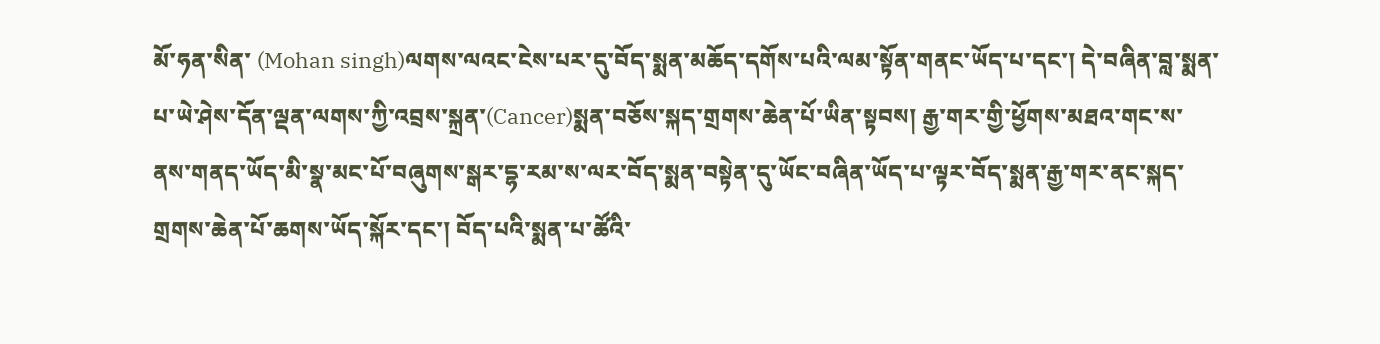མོ་ཧན་སིན་ (Mohan singh)ལགས་ལའང་ངེས་པར་དུ་བོད་སྨན་མཆོད་དགོས་པའི་ལམ་སྟོན་གནང་ཡོད་པ་དང་། དེ་བཞིན་བླ་སྨན་པ་ཡེ་ཤེས་དོན་ལྡན་ལགས་ཀྱི་འབྲས་སྐྲན་(Cancer)སྨན་བཅོས་སྐད་གྲགས་ཆེན་པོ་ཡིན་སྟབས། རྒྱ་གར་གྱི་ཕྱོགས་མཐའ་གང་ས་ནས་གནད་ཡོད་མི་སྣ་མང་པོ་བཞུགས་སྒར་དྷ་རམ་ས་ལར་བོད་སྨན་བསྟེན་དུ་ཡོང་བཞིན་ཡོད་པ་ལྟར་བོད་སྨན་རྒྱ་གར་ནང་སྐད་གྲགས་ཆེན་པོ་ཆགས་ཡོད་སྐོར་དང་། བོད་པའི་སྨན་པ་ཚོའི་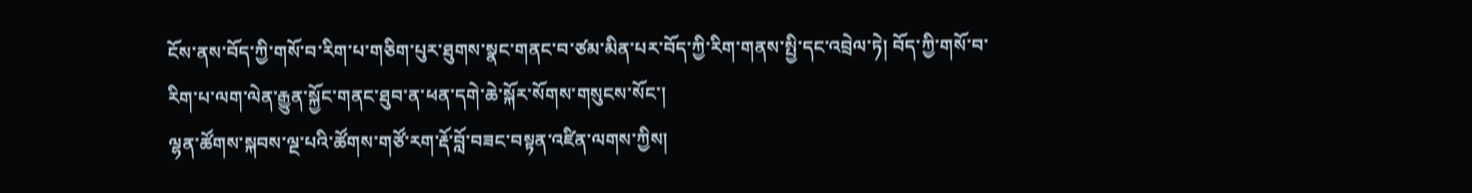ངོས་ནས་བོད་ཀྱི་གསོ་བ་རིག་པ་གཅིག་པུར་ཐུགས་སྣང་གནང་བ་ཙམ་མིན་པར་བོད་ཀྱི་རིག་གནས་སྤྱི་དང་འབྲེལ་ཏེ། བོད་ཀྱི་གསོ་བ་རིག་པ་ལག་ལེན་རྒྱུན་སྐྱོང་གནང་ཐུབ་ན་ཕན་དགེ་ཆེ་སྐོར་སོགས་གསུངས་སོང་།
ལྷན་ཚོགས་སྐབས་ལྔ་པའི་ཚོགས་གཙོ་རག་རྡོ་བློ་བཟང་བསྟན་འཛིན་ལགས་ཀྱིས།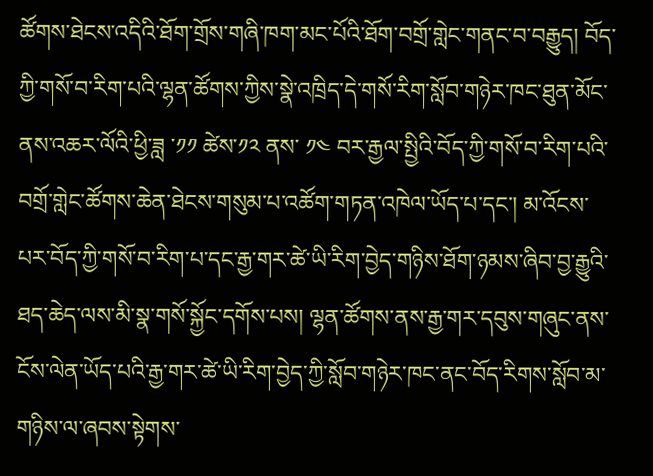ཚོགས་ཐེངས་འདིའི་ཐོག་གྲོས་གཞི་ཁག་མང་པོའི་ཐོག་བགྲོ་གླེང་གནང་བ་བརྒྱུད། བོད་ཀྱི་གསོ་བ་རིག་པའི་ལྷན་ཚོགས་ཀྱིས་སྣེ་འཁྲིད་དེ་གསོ་རིག་སློབ་གཉེར་ཁང་ཐུན་མོང་ནས་འཆར་ལོའི་ཕྱི་ཟླ ་༡༡ ཚེས་༡༢ ནས་ ༡༤ བར་རྒྱལ་སྤྱིའི་བོད་ཀྱི་གསོ་བ་རིག་པའི་བགྲོ་གླེང་ཚོགས་ཆེན་ཐེངས་གསུམ་པ་འཚོག་གཏན་འཁེལ་ཡོད་པ་དང་། མ་འོངས་པར་བོད་ཀྱི་གསོ་བ་རིག་པ་དང་རྒྱ་གར་ཚེ་ཡི་རིག་བྱེད་གཉིས་ཐོག་ཉམས་ཞིབ་བྱ་རྒྱུའི་ཐད་ཆེད་ལས་མི་སྣ་གསོ་སྐྱོང་དགོས་པས། ལྷན་ཚོགས་ནས་རྒྱ་གར་དབུས་གཞུང་ནས་ངོས་ལེན་ཡོད་པའི་རྒྱ་གར་ཚེ་ཡི་རིག་བྱེད་ཀྱི་སློབ་གཉེར་ཁང་ནང་བོད་རིགས་སློབ་མ་གཉིས་ལ་ཞབས་སྟེགས་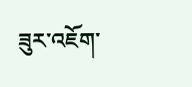ཟུར་འཇོག་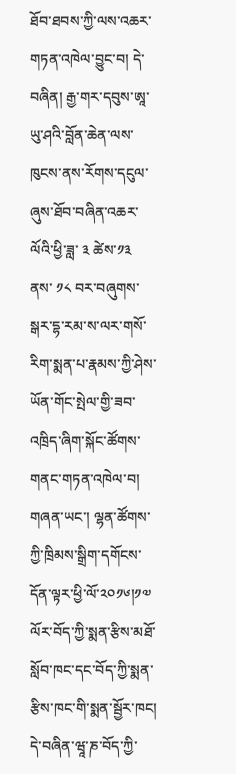ཐོབ་ཐབས་ཀྱི་ལས་འཆར་གཏན་འཁེལ་བྱུང་བ། དེ་བཞིན། རྒྱ་གར་དབུས་ཨཱ་ཡུ་ཤའི་བློན་ཆེན་ལས་ཁུངས་ནས་རོགས་དངུལ་ཞུས་ཐོབ་བཞིན་འཆར་ལོའི་ཕྱི་ཟླ་ ༣ ཚེས་༡༣ ནས་ ༡༨ བར་བཞུགས་སྒར་དྷ་རམ་ས་ལར་གསོ་རིག་སྨན་པ་རྣམས་ཀྱི་ཤེས་ཡོན་གོང་སྤེལ་གྱི་ཟབ་འཁྲིད་ཞིག་སྐོང་ཚོགས་གནང་གཏན་འཁེལ་བ།
གཞན་ཡང་། ལྷན་ཚོགས་ཀྱི་ཁྲིམས་སྒྲིག་དགོངས་དོན་ལྟར་ཕྱི་ལོ་༢༠༡༦།༡༧ ལོར་བོད་ཀྱི་སྨན་རྩིས་མཐོ་སློབ་ཁང་དང་བོད་ཀྱི་སྨན་རྩིས་ཁང་གི་སྨན་སྦྱོར་ཁང། དེ་བཞིན་ཝཱ་ཎ་བོད་ཀྱི་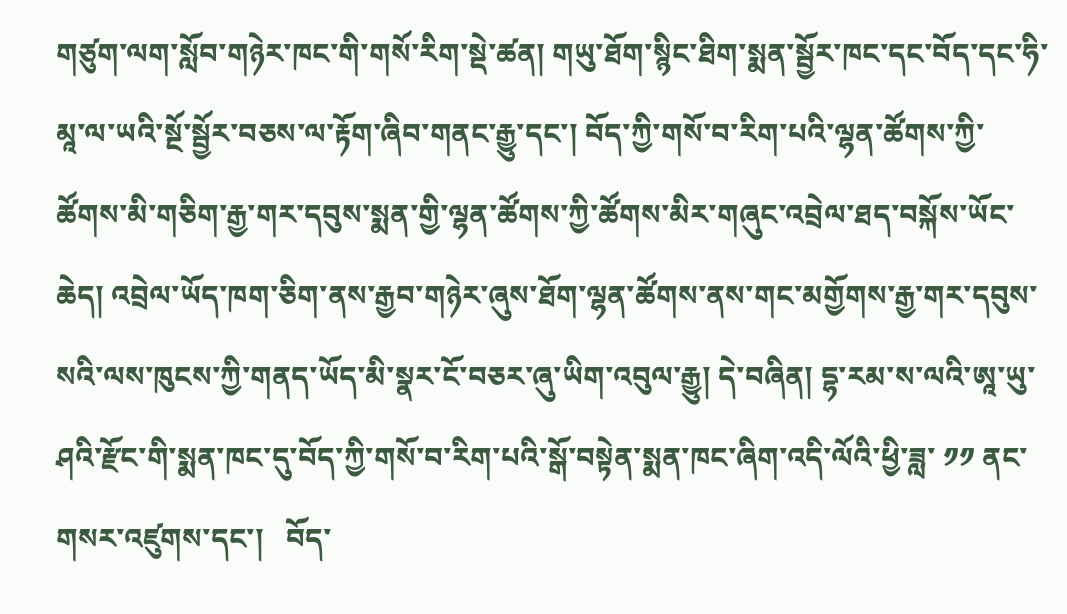གཙུག་ལག་སློབ་གཉེར་ཁང་གི་གསོ་རིག་སྡེ་ཚན། གཡུ་ཐོག་སྙིང་ཐིག་སྨན་སྦྱོར་ཁང་དང་བོད་དང་ཧི་མཱ་ལ་ཡའི་སྔོ་སྦྱོར་བཅས་ལ་རྟོག་ཞིབ་གནང་རྒྱུ་དང་། བོད་ཀྱི་གསོ་བ་རིག་པའི་ལྷན་ཚོགས་ཀྱི་ཚོགས་མི་གཅིག་རྒྱ་གར་དབུས་སྨན་གྱི་ལྷན་ཚོགས་ཀྱི་ཚོགས་མིར་གཞུང་འབྲེལ་ཐད་བསྐོས་ཡོང་ཆེད། འབྲེལ་ཡོད་ཁག་ཅིག་ནས་རྒྱབ་གཉེར་ཞུས་ཐོག་ལྷན་ཚོགས་ནས་གང་མགྱོགས་རྒྱ་གར་དབུས་སའི་ལས་ཁུངས་ཀྱི་གནད་ཡོད་མི་སྣར་ངོ་བཅར་ཞུ་ཡིག་འབུལ་རྒྱུ། དེ་བཞིན། དྷ་རམ་ས་ལའི་ཨཱ་ཡུ་ཤའི་རྫོང་གི་སྨན་ཁང་དུ་བོད་ཀྱི་གསོ་བ་རིག་པའི་སྒོ་བསྟེན་སྨན་ཁང་ཞིག་འདི་ལོའི་ཕྱི་ཟླ་ ༡༡ ནང་གསར་འཛུགས་དང་།   བོད་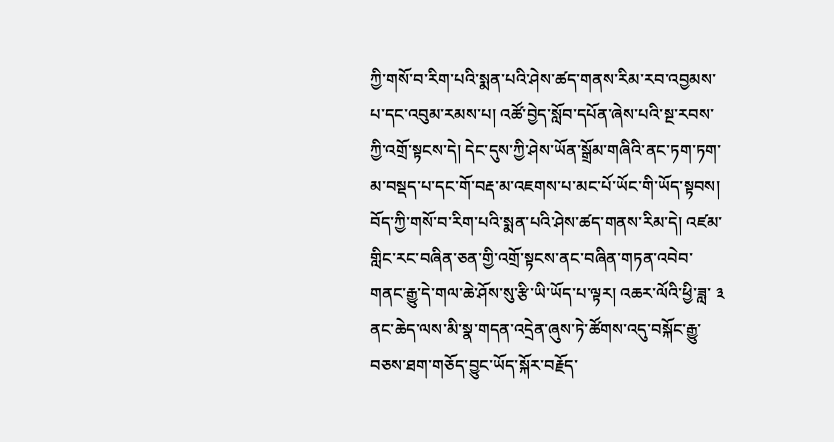ཀྱི་གསོ་བ་རིག་པའི་སྨན་པའི་ཤེས་ཚད་གནས་རིམ་རབ་འབྱམས་པ་དང་འབུམ་རམས་པ། འཚོ་བྱེད་སློབ་དཔོན་ཞེས་པའི་སྔ་རབས་ཀྱི་འགྲོ་སྟངས་དེ། དེང་དུས་ཀྱི་ཤེས་ཡོན་སྒྲོམ་གཞིའི་ནང་ཏག་ཏག་མ་བསྡད་པ་དང་གོ་བརྡ་མ་འཇགས་པ་མང་པོ་ཡོང་གི་ཡོད་སྟབས། བོད་ཀྱི་གསོ་བ་རིག་པའི་སྨན་པའི་ཤེས་ཚད་གནས་རིམ་དེ། འཛམ་གླིང་རང་བཞིན་ཅན་གྱི་འགྲོ་སྟངས་ནང་བཞིན་གཏན་འབེབ་གནང་རྒྱུ་དེ་གལ་ཆེ་ཤོས་སུ་རྩི་ཡི་ཡོད་པ་ལྟར། འཆར་ལོའི་ཕྱི་ཟླ་ ༣ ནང་ཆེད་ལས་མི་སྣ་གདན་འདྲེན་ཞུས་ཏེ་ཚོགས་འདུ་བསྐོང་རྒྱུ་བཅས་ཐག་གཅོད་བྱུང་ཡོད་སྐོར་བརྗོད་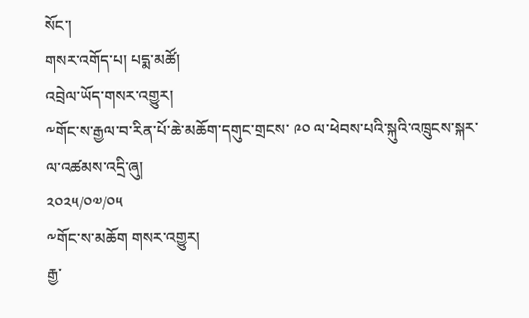སོང་།
གསར་འགོད་པ། པདྨ་མཚོ།
འབྲེལ་ཡོད་གསར་འགྱུར།
༸གོང་ས་རྒྱལ་བ་རིན་པོ་ཆེ་མཆོག་དགུང་གྲངས་ ༩༠ ལ་ཕེབས་པའི་སྐུའི་འཁྲུངས་སྐར་ལ་འཚམས་འདྲི་ཞུ།
༢༠༢༥/༠༧/༠༥
༸གོང་ས་མཆོག གསར་འགྱུར།
རྒྱ་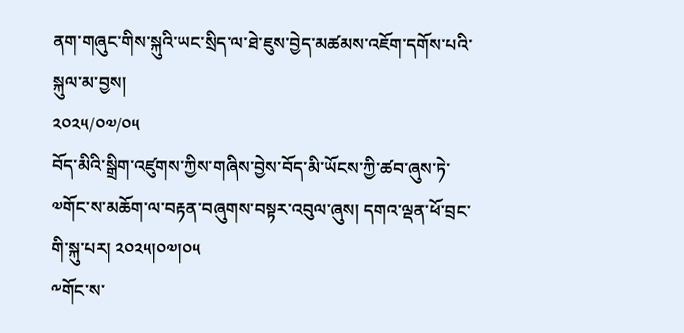ནག་གཞུང་གིས་སྐུའི་ཡང་སྲིད་ལ་ཐེ་ཇུས་བྱེད་མཚམས་འཇོག་དགོས་པའི་སྐུལ་མ་བྱས།
༢༠༢༥/༠༧/༠༥
བོད་མིའི་སྒྲིག་འཛུགས་ཀྱིས་གཞིས་བྱེས་བོད་མི་ཡོངས་ཀྱི་ཚབ་ཞུས་ཏེ་༧གོང་ས་མཆོག་ལ་བརྟན་བཞུགས་བསྟར་འབུལ་ཞུས། དགའ་ལྡན་ཕོ་བྲང་གི་སྐུ་པར། ༢༠༢༥།༠༧།༠༥
༸གོང་ས་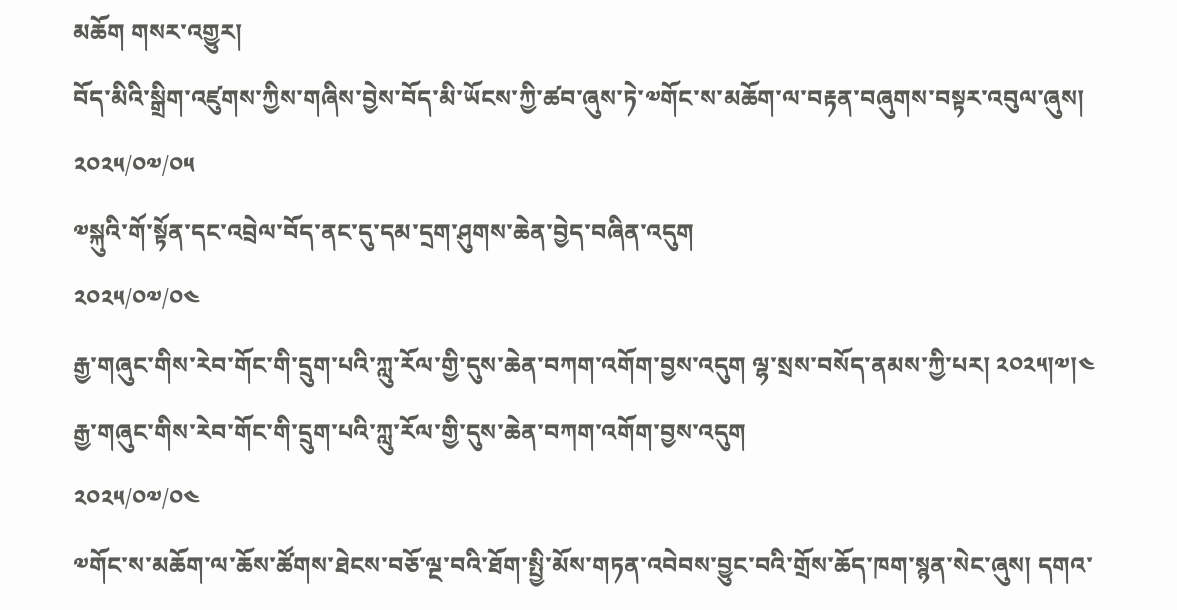མཆོག གསར་འགྱུར།
བོད་མིའི་སྒྲིག་འཛུགས་ཀྱིས་གཞིས་བྱེས་བོད་མི་ཡོངས་ཀྱི་ཚབ་ཞུས་ཏེ་༧གོང་ས་མཆོག་ལ་བརྟན་བཞུགས་བསྟར་འབུལ་ཞུས།
༢༠༢༥/༠༧/༠༥
༧སྐུའི་གོ་སྟོན་དང་འབྲེལ་བོད་ནང་དུ་དམ་དྲག་ཤུགས་ཆེན་བྱེད་བཞིན་འདུག
༢༠༢༥/༠༧/༠༤
རྒྱ་གཞུང་གིས་རེབ་གོང་གི་དྲུག་པའི་ཀླུ་རོལ་གྱི་དུས་ཆེན་བཀག་འགོག་བྱས་འདུག ལྷ་སྲས་བསོད་ནམས་ཀྱི་པར། ༢༠༢༥།༧།༤
རྒྱ་གཞུང་གིས་རེབ་གོང་གི་དྲུག་པའི་ཀླུ་རོལ་གྱི་དུས་ཆེན་བཀག་འགོག་བྱས་འདུག
༢༠༢༥/༠༧/༠༤
༧གོང་ས་མཆོག་ལ་ཆོས་ཚོགས་ཐེངས་བཅོ་ལྔ་བའི་ཐོག་སྤྱི་མོས་གཏན་འབེབས་བྱུང་བའི་གྲོས་ཆོད་ཁག་སྙན་སེང་ཞུས། དགའ་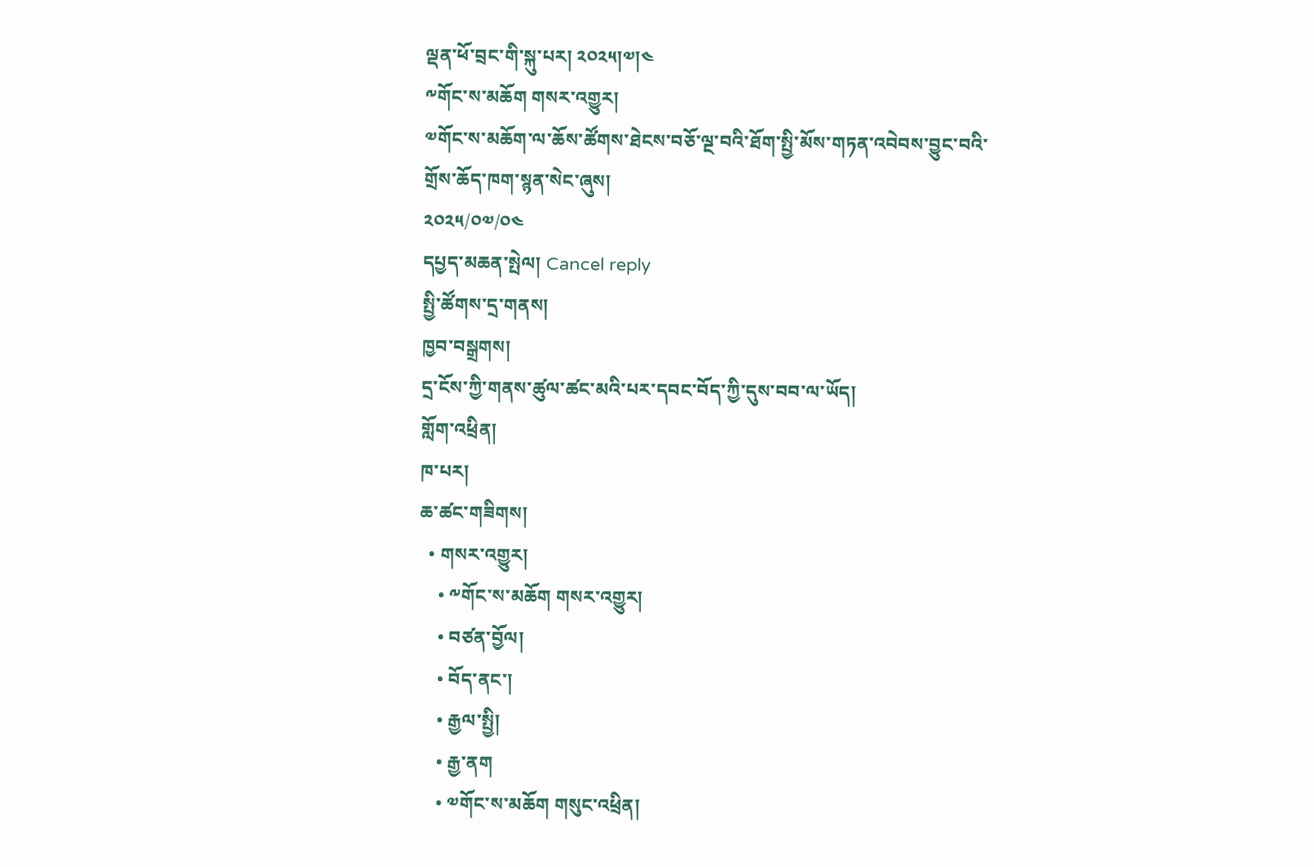ལྡན་ཕོ་བྲང་གི་སྐུ་པར། ༢༠༢༥།༧།༤
༸གོང་ས་མཆོག གསར་འགྱུར།
༧གོང་ས་མཆོག་ལ་ཆོས་ཚོགས་ཐེངས་བཅོ་ལྔ་བའི་ཐོག་སྤྱི་མོས་གཏན་འབེབས་བྱུང་བའི་གྲོས་ཆོད་ཁག་སྙན་སེང་ཞུས།
༢༠༢༥/༠༧/༠༤
དཔྱད་མཆན་སྤེལ། Cancel reply
སྤྱི་ཚོགས་དྲ་གནས།
ཁྱབ་བསྒྲགས།
དྲ་ངོས་ཀྱི་གནས་ཚུལ་ཚང་མའི་པར་དབང་བོད་ཀྱི་དུས་བབ་ལ་ཡོད།
གློག་འཕྲིན།
ཁ་པར།
ཆ་ཚང་གཟིགས།
  • གསར་འགྱུར།
    • ༸གོང་ས་མཆོག གསར་འགྱུར།
    • བཙན་བྱོལ།
    • བོད་ནང་།
    • རྒྱལ་སྤྱི།
    • རྒྱ་ནག
    • ༧གོང་ས་མཆོག གསུང་འཕྲིན།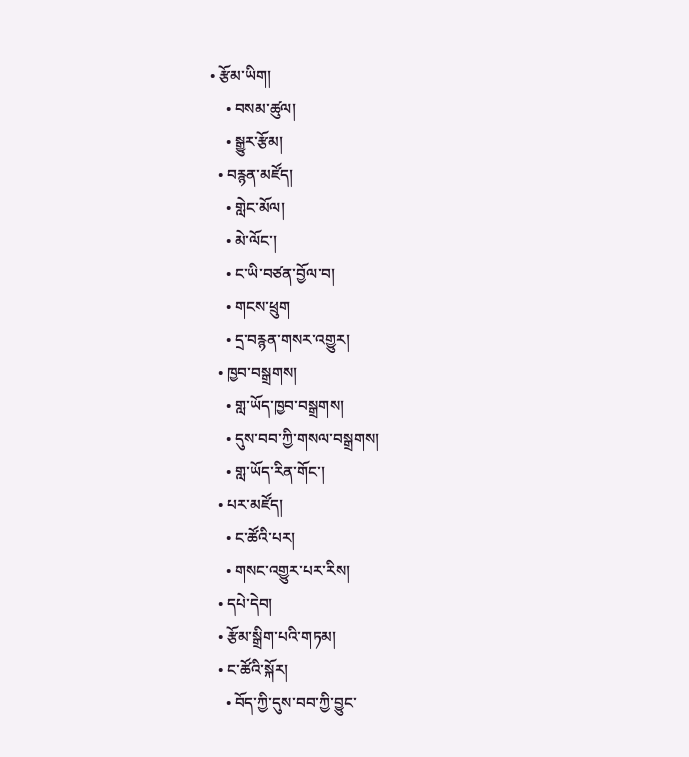• རྩོམ་ཡིག།
    • བསམ་ཚུལ།
    • སྒྱུར་རྩོམ།
  • བརྙན་མཛོད།
    • གླེང་མོལ།
    • མེ་ལོང་།
    • ང་ཡི་བཙན་བྱོལ་བ།
    • གངས་ཕྲུག
    • དྲ་བརྙན་གསར་འགྱུར།
  • ཁྱབ་བསྒྲགས།
    • གླ་ཡོད་ཁྱབ་བསྒྲགས།
    • དུས་བབ་ཀྱི་གསལ་བསྒྲགས།
    • གླ་ཡོད་རིན་གོང་།
  • པར་མཛོད།
    • ང་ཚོའི་པར།
    • གསང་འགྱུར་པར་རིས།
  • དཔེ་དེབ།
  • རྩོམ་སྒྲིག་པའི་གཏམ།
  • ང་ཚོའི་སྐོར།
    • བོད་ཀྱི་དུས་བབ་ཀྱི་བྱུང་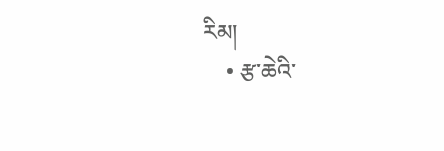རིམ།
    • རྩ་ཆེའི་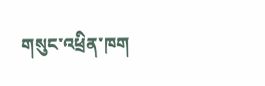གསུང་འཕྲིན་ཁག